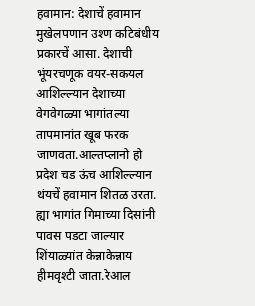हवामान: देशाचें हवामान मुखेलपणान उश्ण कटिबंधीय प्रकारचें आसा. देशाची भूंयरचणूक वयर-सकयल आशिल्ल्यान देशाच्या वेगवेगळ्या भागांतल्या तापमानांत खूब फरक जाणवता.आल्तप्लानो हो प्रदेश चड ऊंच आशिल्ल्यान थंयचें हवामान शितळ उरता. ह्या भागांत गिमाच्या दिसांनी पावस पडटा जाल्यार शिंयाळ्यांत केन्नाकेन्नाय हीमवृश्टी जाता.रेआल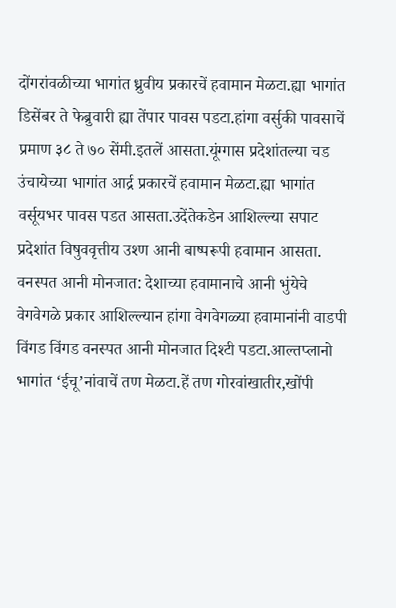दोंगरांवळीच्या भागांत ध्रुवीय प्रकारचें हवामान मेळटा.ह्या भागांत डिसेंबर ते फेब्रुवारी ह्या तेंपार पावस पडटा.हांगा वर्सुकी पावसाचें प्रमाण ३८ ते ७० सेंमी.इतलें आसता.यूंग्गास प्रदेशांतल्या चड उंचायेच्या भागांत आर्द्र प्रकारचें हवामान मेळटा.ह्या भागांत वर्सूयभर पावस पडत आसता.उदेंतेकडेन आशिल्ल्या सपाट प्रदेशांत विषुववृत्तीय उश्ण आनी बाष्परूपी हवामान आसता.
वनस्पत आनी मोनजात: देशाच्या हवामानाचे आनी भुंयेचे वेगवेगळे प्रकार आशिल्ल्यान हांगा वेगवेगळ्या हवामानांनी वाडपी विंगड विंगड वनस्पत आनी मोनजात दिश्टी पडटा.आल्तप्लानो भागांत ‘ईचू’नांवाचें तण मेळटा.हें तण गोरवांखातीर,खोंपी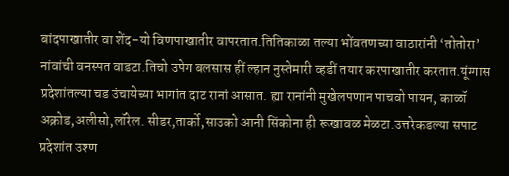बांदपाखातीर वा शेंद-यो विणपाखातीर वापरतात.तितिकाळा तल्या भोंवतणच्या वाठारांनी ‘तोतोरा’ नांवांची वनस्पत वाडटा.तिचो उपेग बलसास हीं ल्हान नुस्तेमारी व्हडीं तयार करपाखातीर करतात.यूंग्गास प्रदेशांतल्या चड उंचायेच्या भागांत दाट रानां आसात. ह्या रानांनी मुखेलपणान पाचवो पायन, काळॉ अक्रोड,अलीसो,लॉरेल. सीडर,तार्को,साउको आनी सिंकोना ही रूखावळ मेळटा.उत्तरेकडल्या सपाट प्रदेशांत उश्ण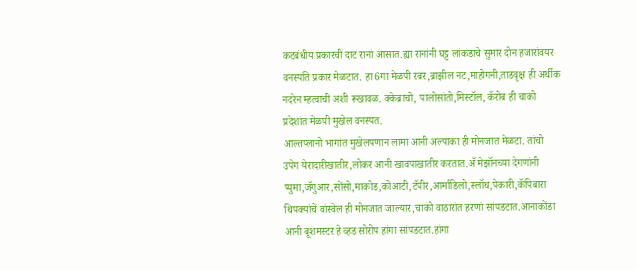कटबंधीय प्रकारचीं दाट रानां आसात.ह्या रानांनी घट्ट लांकडाचे सुमार दोन हजारांवयर वनस्पति प्रकार मेळटात. हा6गा मेळपी रबर,ब्राझील नट,माहोगनी,ताडवृक्ष ही अर्थीक नदरेन म्हत्वाची अशी रूखावळ. क्केब्राचो, पालोसांतो,मिस्टॉल, कॅरोब ही चाको प्रदेशांत मेळपी मुखेल वनस्पत.
आल्तप्लानो भागांत मुखेलपणान लामा आनी अल्पाका ही मोनजात मेळटा. तांचो उपेग येरादारीखातीर,लोकर आनी खावपाखातीर करतात.ॲ मेझॉनच्या देगणांनी प्युमा,जॅगुआर,सोंसो,माकोड,कोआटी,टॅपीर,आर्माडिलो,स्लॉथ,पेकारी,कॅपिबारा थिपक्यांचें वांस्वेल ही मोनजात जाल्यार,चाको वाठारांत हरणां सांपडटात.आनाकोंडा आनी बूशमस्टर हे व्हड सोरोप हांगा सांपडटात.हांगा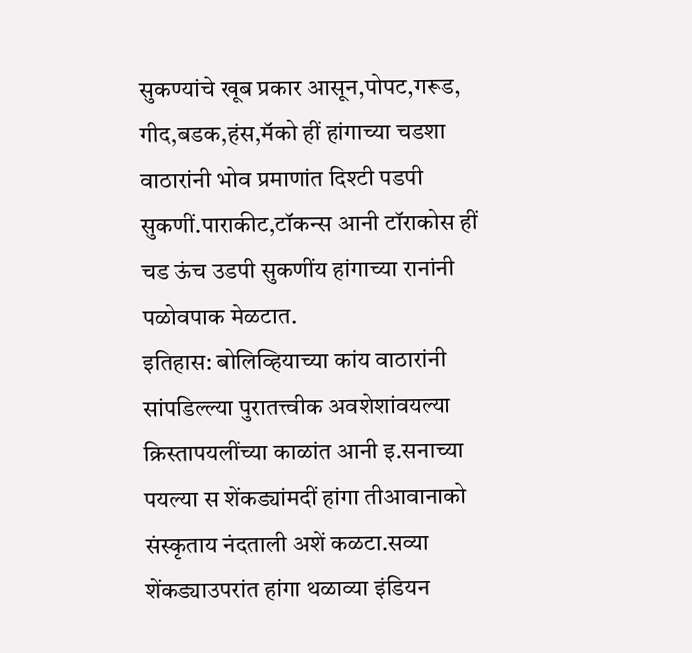सुकण्यांचे खूब प्रकार आसून,पोपट,गरूड, गीद,बडक,हंस,मॅको हीं हांगाच्या चडशा वाठारांनी भोव प्रमाणांत दिश्टी पडपी सुकणीं.पाराकीट,टॉकन्स आनी टॉराकोस हीं चड ऊंच उडपी सुकणींय हांगाच्या रानांनी पळोवपाक मेळटात.
इतिहास: बोलिव्हियाच्या कांय वाठारांनी सांपडिल्ल्या पुरातत्त्वीक अवशेशांवयल्या क्रिस्तापयलींच्या काळांत आनी इ.सनाच्या पयल्या स शेंकड्यांमदीं हांगा तीआवानाको संस्कृताय नंदताली अशें कळटा.सव्या शेंकड्याउपरांत हांगा थळाव्या इंडियन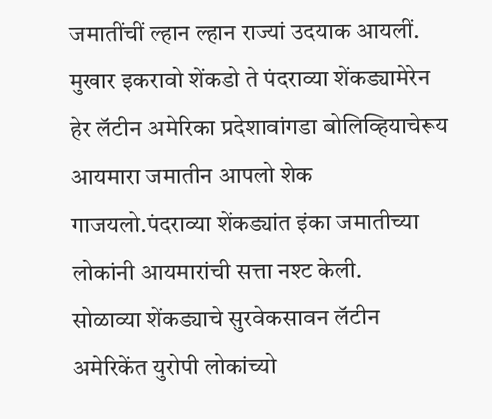जमातींचीं ल्हान ल्हान राज्यां उदयाक आयलीं. मुखार इकरावो शेंकडो ते पंदराव्या शेंकड्यामेरेन हेर लॅटीन अमेरिका प्रदेशावांगडा बोलिव्हियाचेरूय आयमारा जमातीन आपलो शेक गाजयलो.पंदराव्या शेंकड्यांत इंका जमातीच्या लोकांनी आयमारांची सत्ता नश्ट केली.
सोळाव्या शेंकड्याचे सुरवेकसावन लॅटीन अमेरिकेंत युरोपी लोकांच्यो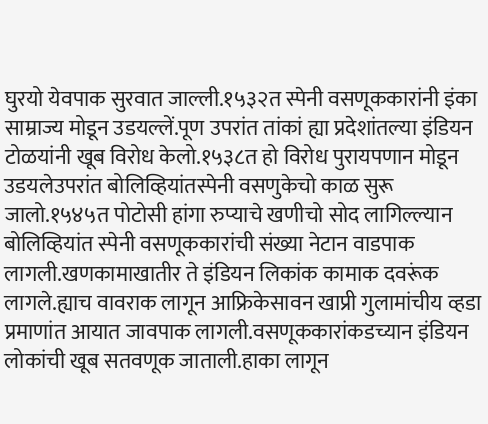घुरयो येवपाक सुरवात जाल्ली.१५३२त स्पेनी वसणूककारांनी इंका साम्राज्य मोडून उडयल्लें.पूण उपरांत तांकां ह्या प्रदेशांतल्या इंडियन टोळयांनी खूब विरोध केलो.१५३८त हो विरोध पुरायपणान मोडून उडयलेउपरांत बोलिव्हियांतस्पेनी वसणुकेचो काळ सुरू जालो.१५४५त पोटोसी हांगा रुप्याचे खणीचो सोद लागिल्ल्यान बोलिव्हियांत स्पेनी वसणूककारांची संख्या नेटान वाडपाक लागली.खणकामाखातीर ते इंडियन लिकांक कामाक दवरूंक लागले.ह्याच वावराक लागून आफ्रिकेसावन खाप्री गुलामांचीय व्हडा प्रमाणांत आयात जावपाक लागली.वसणूककारांकडच्यान इंडियन लोकांची खूब सतवणूक जाताली.हाका लागून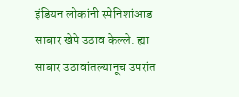इंडियन लोकांनी स्पेनिशांआड साबार खेपे उठाव केल्ले. ह्या साबार उठावांतल्यानूच उपरांत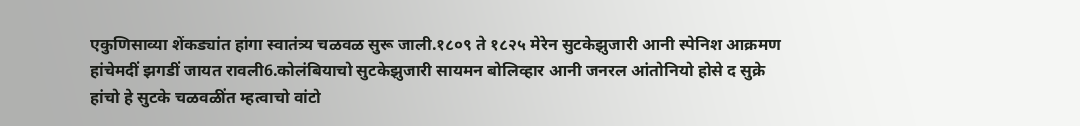एकुणिसाव्या शेंकड्यांत हांगा स्वातंत्र्य चळवळ सुरू जाली.१८०९ ते १८२५ मेरेन सुटकेझुजारी आनी स्पेनिश आक्रमण हांचेमदीं झगडीं जायत रावली6.कोलंबियाचो सुटकेझुजारी सायमन बोलिव्हार आनी जनरल आंतोनियो होसे द सुक्रे हांचो हे सुटके चळवळींत म्हत्वाचो वांटो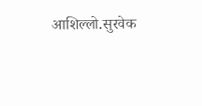आशिल्लो.सुरवेक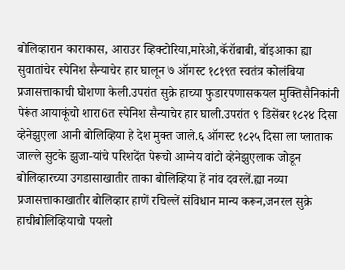बोलिव्हारान काराकास, आराउर व्हिक्टोरिया,मारेओ,कॅरॉबाबी, बॉइआका ह्या सुवातांचेर स्पेनिश सैन्याचेर हार घालून ७ ऑगस्ट १८१९त स्वतंत्र कोलंबिया प्रजासत्ताकाची घोशणा केली.उपरांत सुक्रे हाच्या फुडारपणासकयल मुक्तिसैनिकांनी पेरूंत आयाकूंचो शारा6त स्पेनिश सैन्याचेर हार घाली.उपरांत ९ डिसेंबर १८२४ दिसा व्हेनेझुएला आनी बोलिव्हिया हे देश मुक्त जाले.६ ऑगस्ट १८२५ दिसा ला प्लाताक जाल्ले सुटके झुजा-यांचे परिशदेंत पेरूचो आग्नेय वांटो व्हेनेझुएलाक जोडून बोलिव्हारच्या उगडासाखातीर ताका बोलिव्हिया हें नांव दवरलें.ह्या नव्या प्रजासत्ताकाखातीर बोलिव्हार हाणें रचिल्लें संविधान मान्य करून,जनरल सुक्रे हाचीबोलिव्हियाचो पयलो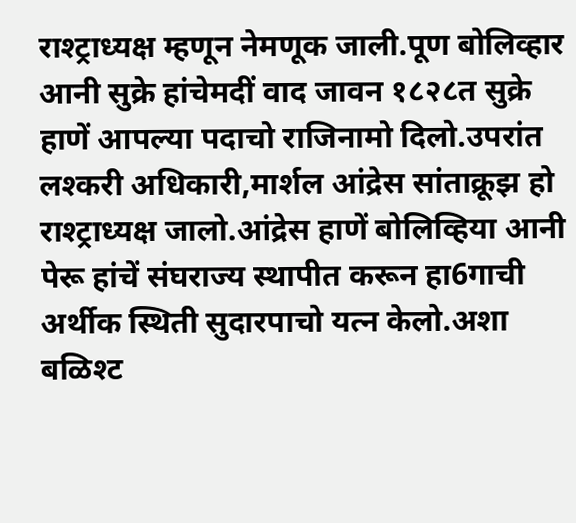राश्ट्राध्यक्ष म्हणून नेमणूक जाली.पूण बोलिव्हार आनी सुक्रे हांचेमदीं वाद जावन १८२८त सुक्रे हाणें आपल्या पदाचो राजिनामो दिलो.उपरांत लश्करी अधिकारी,मार्शल आंद्रेस सांताक्रूझ हो राश्ट्राध्यक्ष जालो.आंद्रेस हाणें बोलिव्हिया आनी पेरू हांचें संघराज्य स्थापीत करून हा6गाची अर्थीक स्थिती सुदारपाचो यत्न केलो.अशा बळिश्ट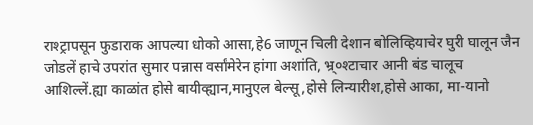राश्ट्रापसून फुडाराक आपल्या धोको आसा,हे6 जाणून चिली देशान बोलिव्हियाचेर घुरी घालून जैन जोडलें हाचे उपरांत सुमार पन्नास वर्सांमेरेन हांगा अशांति, भ्र्०श्टाचार आनी बंड चालूच आशिल्लें.ह्या काळांत होसे बायीव्ह्यान,मानुएल बेल्सू,होसे लिन्यारीश,होसे आका, मा-यानो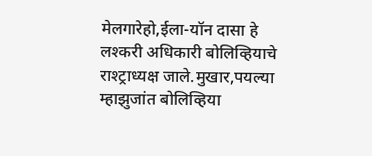मेलगारेहो,ईला-यॉन दासा हे लश्करी अधिकारी बोलिव्हियाचे राश्ट्राध्यक्ष जाले.मुखार,पयल्या म्हाझुजांत बोलिव्हिया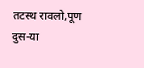तटस्थ रावलो,पूण दुस-या